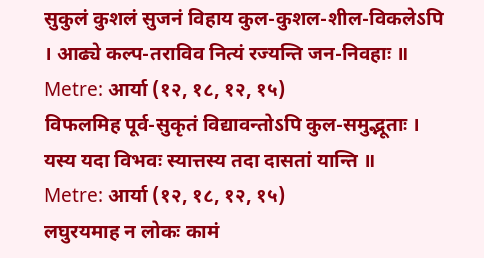सुकुलं कुशलं सुजनं विहाय कुल-कुशल-शील-विकलेऽपि । आढ्ये कल्प-तराविव नित्यं रज्यन्ति जन-निवहाः ॥
Metre: आर्या (१२, १८, १२, १५)
विफलमिह पूर्व-सुकृतं विद्यावन्तोऽपि कुल-समुद्भूताः । यस्य यदा विभवः स्यात्तस्य तदा दासतां यान्ति ॥
Metre: आर्या (१२, १८, १२, १५)
लघुरयमाह न लोकः कामं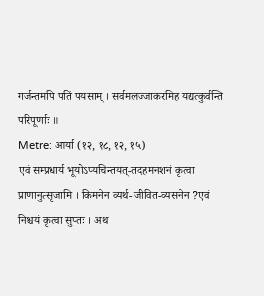गर्जन्तमपि पतिं पयसाम् । सर्वमलज्जाकरमिह यद्यत्कुर्वन्ति परिपूर्णाः ॥
Metre: आर्या (१२, १८, १२, १५)
एवं सम्प्रधार्य भूयोऽप्यचिन्तयत्-तदहमनशनं कृत्वा प्राणानुत्सृजामि । किमनेन व्यर्थ-जीवित-व्यसनेन ?एवं निश्चयं कृत्वा सुप्तः । अथ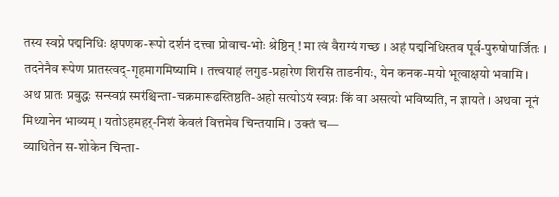तस्य स्वप्ने पद्मनिधिः क्षपणक-रूपो दर्शनं दत्त्वा प्रोवाच-भोः श्रेष्ठिन् ! मा त्वं वैराग्यं गच्छ । अहं पद्मनिधिस्तव पूर्व-पुरुषोपार्जितः । तदनेनैव रूपेण प्रातस्त्वद्-गृहमागमिष्यामि । तत्त्वयाहं लगुड-प्रहारेण शिरसि ताडनीयः, येन कनक-मयो भूत्वाक्षयो भवामि ।
अथ प्रातः प्रबुद्धः सन्स्वप्नं स्मरंश्चिन्ता-चक्रमारूढस्तिष्ठति-अहो सत्योऽयं स्वप्नः किं वा असत्यो भविष्यति, न ज्ञायते । अथवा नूनं मिथ्यानेन भाव्यम् । यतोऽहमहर्-निशं केवलं वित्तमेव चिन्तयामि । उक्तं च—
व्याधितेन स-शोकेन चिन्ता-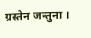ग्रस्तेन जन्तुना ।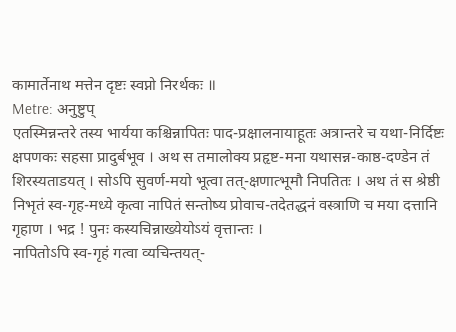कामार्तेनाथ मत्तेन दृष्टः स्वप्नो निरर्थकः ॥
Metre: अनुष्टुप्
एतस्मिन्नन्तरे तस्य भार्यया कश्चिन्नापितः पाद-प्रक्षालनायाहूतः अत्रान्तरे च यथा-निर्दिष्टः क्षपणकः सहसा प्रादुर्बभूव । अथ स तमालोक्य प्रहृष्ट-मना यथासन्न-काष्ठ-दण्डेन तं शिरस्यताडयत् । सोऽपि सुवर्ण-मयो भूत्वा तत्-क्षणात्भूमौ निपतितः । अथ तं स श्रेष्ठी निभृतं स्व-गृह-मध्ये कृत्वा नापितं सन्तोष्य प्रोवाच-तदेतद्धनं वस्त्राणि च मया दत्तानि गृहाण । भद्र ! पुनः कस्यचिन्नाख्येयोऽयं वृत्तान्तः ।
नापितोऽपि स्व-गृहं गत्वा व्यचिन्तयत्-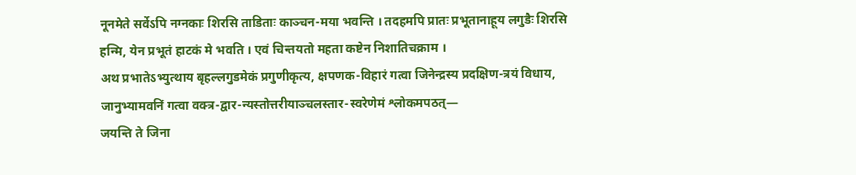नूनमेते सर्वेऽपि नग्नकाः शिरसि ताडिताः काञ्चन-मया भवन्ति । तदहमपि प्रातः प्रभूतानाहूय लगुडैः शिरसि हन्मि, येन प्रभूतं हाटकं मे भवति । एवं चिन्तयतो महता कष्टेन निशातिचक्राम ।
अथ प्रभातेऽभ्युत्थाय बृहल्लगुडमेकं प्रगुणीकृत्य, क्षपणक-विहारं गत्वा जिनेन्द्रस्य प्रदक्षिण-त्रयं विधाय, जानुभ्यामवनिं गत्वा वक्त्र-द्वार-न्यस्तोत्तरीयाञ्चलस्तार-स्वरेणेमं श्लोकमपठत्—
जयन्ति ते जिना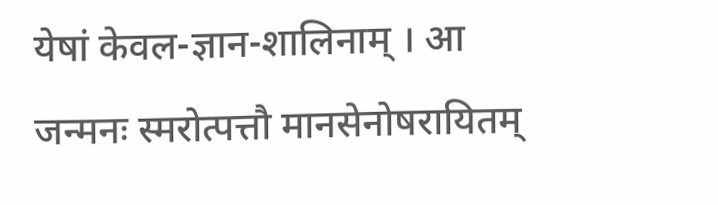येषां केवल-ज्ञान-शालिनाम् । आ जन्मनः स्मरोत्पत्तौ मानसेनोषरायितम्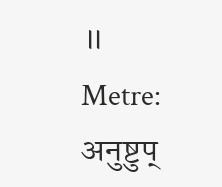॥
Metre: अनुष्टुप्